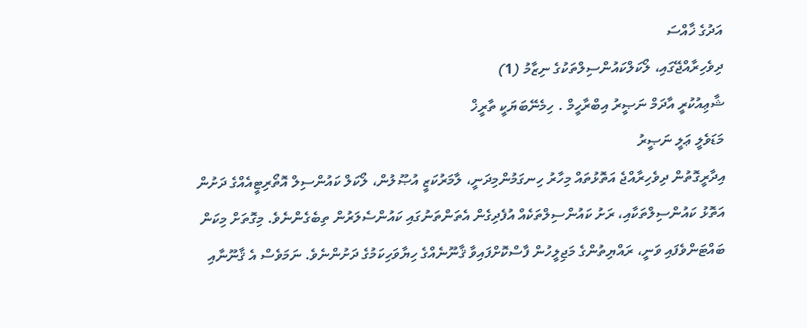އަދުގެ ޚާއްސަ
ދިވެހިރާއްޖޭގައި، ލޯކަލްކައުންސިލްތަކުގެ ނިޒާމު (1)
ޝާޢިއުކުރީ އާދަމް ނަޞީރު އިބްރާހީމް . ހިމެނޭބަޔަކީ ތާރީޚް
މަޑަވެލީ ޢަލީ ނަޞީރު
އިދާރީގޮތުން ދިވެހިރާއްޖެ އަތޮޅުތައް މިހާރު ހިނގަމުންމިދަނީ، ލާމަރުކަޒީ އުޞޫލުން، ލޯކަލް ކައުންސިލް އޮތޯރިޓީއެއްގެ ދަށުން އަތޮޅު ކައުންސިލްތަކާއި، ރަށު ކައުންސިލްތަކެއް އުފެދިގެން އެތަންތަނުގައި ކައުންސެލަރުން ތިބެގެންނެވެ. މިގޮތަށް މިކަން ބައްޓަންވެފައި ވަނީ، ރައްޔިތުންގެ މަޖިލީހުން ފާސްކޮށްފައިވާ ޤާނޫނެއްގެ ހިޔާވަހިކަމުގެ ދަށުންނެވެ. ނަމަވެސް އެ ޤާނޫނާއި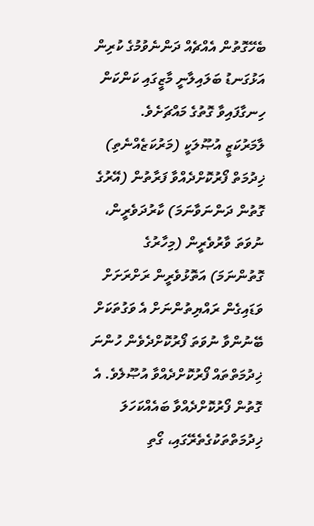ބެހޭގޮތުން އެއްޗެއް ދަންނެވުމުގެ ކުރިން އަޅުގަނޑު ބަލައިލާނީ މާޒީގައި ކަންކަން ހިނގާފައިވާ ގޮތުގެ މައްޗަށެވެ.
ލާމަރުކަޒީ އުޞޫލަކީ (މަރުކަޒެއްނެތި) ޚިދުމަތް ފޯރުކޮށްދެއްވާ ފަރާތުން (އޭރުގެ ގޮތުން ދަންނަވާނަމަ) ކާރުދަވެރީން، ނުވަތަ ވާރުވެރީން (މިހާރުގެ ގޮތުންނަމަ) އަތޮޅުވެރީން ރަށްރަށަށް ވަޑައިގެން ރައްޔިތުންނަށް އެ ވަގުތަކަށް ބޭނުންވާ ނުވަތަ ފޯރުކޮށްދެވެން ހުންނަ ޚިދުމަތްތައް ފޯރުކޮށްދެއްވާ އުޞޫލެވެ. އެ ގޮތުން ފޯރުކޮށްދެއްވާ ބައެއްކަހަލަ ޚިދުމަތްތަކުގެތެރޭގައި، ގޯތި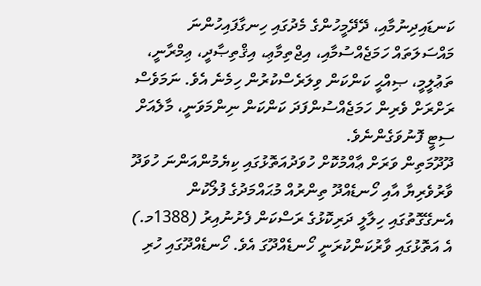ކަނޑައިދިނުމާއި، ދޭދޭމީހުންގެ މެދުގައި ހިނގާފައިހުންނަ މައްސަލަތައް ހަމަޖެއްސުމާއި، އިޖްތިމާޢި، އިޤްތިޞާދީ، ޢިމްރާނީ، ތަޢުލީމީ، ޞިއްޙީ ކަންކަން ވިލަރެސްކުރުން ހިމެނެ އެވެ. ނަމަވެސް ރަށްރަށް ވެރިން ހަމަޖެއްސުންފަދަ ކަންކަން ނިންމަވަނީ، މާލެއަށް ސިޓީ ފޮނުވަގެންނެވެ.
ދޫދޫމަތިން ވަރަށް ޢާއްމުކޮށް ހުވަދުއަތޮޅުގައި ކިޔެމުންއަންނަ ހުވަދޫ ވާރުވެރިޔާ އާއި ހޯނޑެއްދޫ ތިންރުއް މުޙައްމަދުގެ ފުލޯކުން އެނގޭގޮތުގައި ހިލާލީ ދަރިކޮޅުގެ ރަސްކަން ފެށުނުއިރު (1388މ.) އެ އަތޮޅުގައި ވާރުކަންކުރަނީ ހޯނޑެއްދޫގަ އެވެ. ހޯނޑެއްދޫގައި ހުރި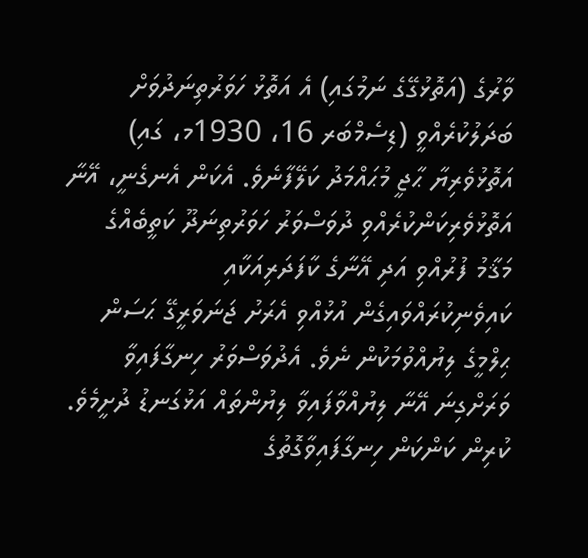ވާރުގެ (އަތޮޅުގޭގެ ނަމުގައި) އެ އަތޮޅު ހަވަރުތިނަދުވަށް ބަދަލުކުރެއްވީ (ޑިސެމްބަރ 16، 1930މ، ގައި) އަތޮޅުވެރިޔާ ޙާޖީ މުޙައްމަދު ކަލޭފާނެވެ. އެކަން އެނގެނީ، އޭނާ އަތޮޅުވެރިކަންކުރެއްވި ދުވަސްވަރު ހަވަރުތިނަދޫ ކަތީބެއްގެ މަޤާމު ފުރުއްވި އަދި އޭނާގެ ކާފަދަރިއަކާއި ކައިވެނިކުރައްވައިގެން އުޅުއްވި އެރަށު ޖަނަވަރީގޭ ޙަސަން ޙިލްމީގެ ލިޔުއްވުމަކުން ނެވެ. އެދުވަސްވަރު ހިނގާފައިވާ ވަރަށްގިނަ އޭނާ ލިޔުއްވާފައިވާ ލިޔުންތައް އަޅުގަނޑު ދުށީމެވެ.
ކުރިން ކަންކަން ހިނގާފައިވާގޮތުގެ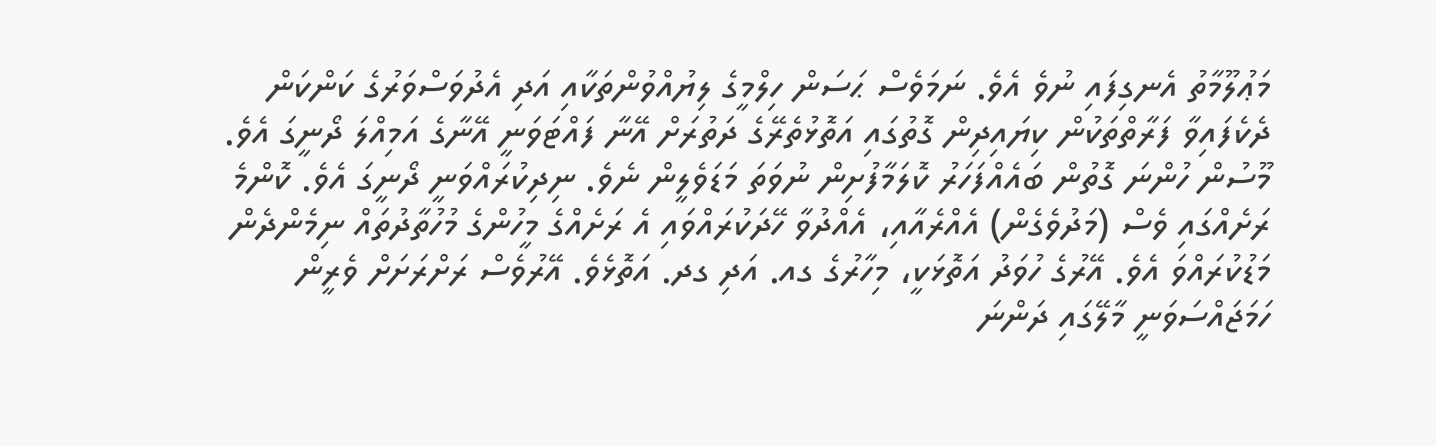މަޢުލޫމާތު އެނގިފައި ނުވެ އެވެ. ނަމަވެސް ޙަސަން ހިލްމީގެ ލިޔުއްވުންތަކާއި އަދި އެދުވަސްވަރުގެ ކަންކަން ދެކެފައިވާ ފަރާތްތަކުން ކިޔައިދިން ގޮތުގައި އަތޮޅުތެރޭގެ ދަތުރަށް އޭނާ ފައްޓަވަނީ އޭނާގެ އަމިއްލަ ދޯނީގަ އެވެ. މޫސުން ހުންނަ ގޮތުން ބައެއްފަހަރު ކޮލަމާފުށިން ނުވަތަ މަޑަވެލީން ނެވެ. ނިދިކުރައްވަނީ ދޯނީގަ އެވެ. ކޮންމެ ރަށެއްގައި ވެސް (މަދުވެގެން) އެއްރެއާއި، އެއްދުވާ ހޭދަކުރައްވައި އެ ރަށެއްގެ މީހުންގެ މުހުތާދުތައް ނިމެންދެން މަޑުކުރައްވަ އެވެ. އޭރުގެ ހުވަދު އަތޮޅަކީ، މިހާރުގެ ގއ. އަދި ގދ. އަތޮޅެވެ. އޭރުވެސް ރަށްރަށަށް ވެރީން ހަމަޖައްސަވަނީ މާލޭގައި ދަންނަ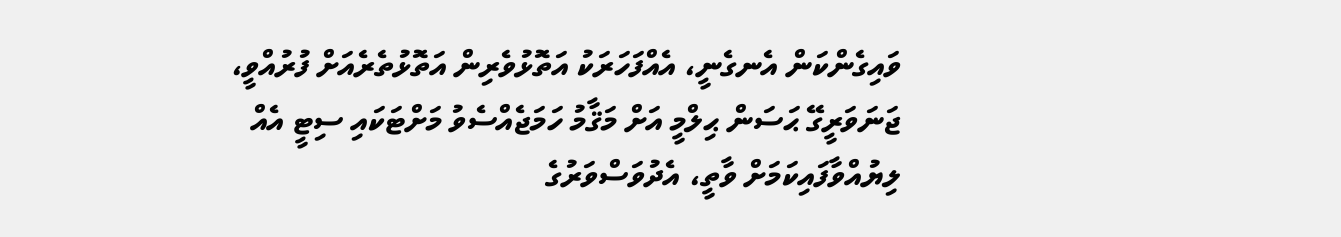ވައިގެންކަން އެނގެނީ، އެއްފަހަރަކު އަތޮޅުވެރިން އަތޮޅުތެރެއަށް ފުރުއްވީ، ޖަނަވަރީގޭ ޙަސަން ޙިލްމީ އަށް މަޤާމު ހަމަޖެއްސެވު މަށްޓަކައި ސިޓީ އެއް ލިޔުއްވާފައިކަމަށް ވާތީ، އެދުވަސްވަރުގެ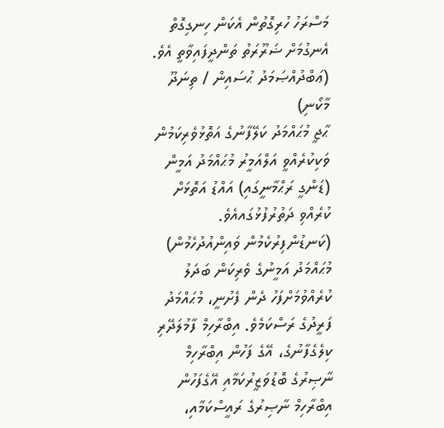މަސްރަހު ހުރިގޮތުން އެކަން ހިނގިގޮތް އެނގުމަށް ޟަރޫރަތު ތަންދީފައިވާތީ އެވެ. (ޢަބްދުއްޞަމަދު ޙުސައިން / ތިނަދޫ މާކޯނި)
ޙާޖީ މުޙައްމަދު ކަލޭފާނުގެ އަތޮޅުވެރިކަމުން ވަކިކުރެއްވީ އަލްއަމީރު މުޙައްމަދު އަމީން (ޑަންގީ ރަޙްމާނީގައި) އައްޑު އަތޮޅަށް ކުރެއްވި ދަތުރުފުޅުގައއެވެ. (ކަނޑުންފިރުކެމުން ވައިންއުދުހެމުން) މުޙައްމަދު އަމީނުގެ ވެރިކަން ބަދަލު ކުރެއްވުމަށްފަހު ދެން ފެށުނީ، މުޙައްމަދު ފަރީދުގެ ރަސްކަމެވެ. އިބްރާހިމް ފާމުލަދޭރި ކިލެގެފާނުގެ، އޭގެ ފަހުން އިބްރާހިމް ނާޞިރުގެ ބޮޑުވަޒީރުކަމާއި އޭގެފަހުން އިބްރާހިމް ނާޞިރުގެ ރައީސްކަމާއި،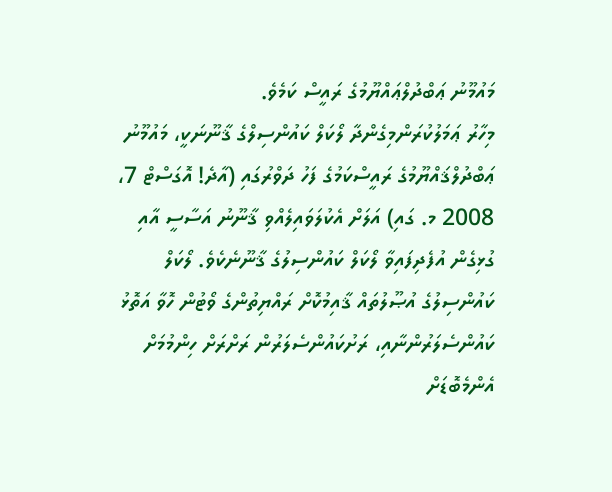މައުމޫނު ޢަބްދުލްޢައްޔޫމުގެ ރައީސް ކަމެވެ.
މިހާރު ޢަމަލުކުރަންމިގެންދާ ލޯކަލް ކައުންސިލްގެ ޤާނޫނަކީ، މައުމޫނު ޢަބްދުލްޤައްޔޫމުގެ ރައީސްކަމުގެ ފަހު ދަވްރުގައި (އާދެ! އޮގަސްޓް 7، 2008 މ. ގައި) އަލަށް އެކުލަވައިލެއްވި ޤާނޫނު އަސާސީ އާއި ގުޅިގެން އުފެދިފައިވާ ލޯކަލް ކައުންސިލުގެ ޤާނޫނެކެވެ. ލޯކަލް ކައުންސިލުގެ އުޞޫލުތައް ޤާއިމުކޮށް ރައްޔިތުންގެ ވޯޓުން ހޮވާ އަތޮޅު ކައުންސެލަރުންނާއި، ރަށުކައުންސެލަރުން ރަށްރަށް ހިންމުމަށް އެންމެބޮޑަށް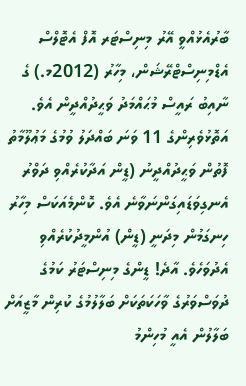ބާރުއެޅުއްވީ އޭރު މިނިސްޓަރ އޮފް އެޓޮލްސް އެޑްމިނިސްޓްރޭޝަން، މިހާރު (2012މ.) ގެ ނާއިބު ރައީސް މުޙައްމަދު ވަޙީދުއްދީން އެވެ. އަތޮޅުވެރިންގެ 11 ވަނަ ބައްދަލު ވުމުގެ މަޢުލޫމާތު ފޮތުން ވަޙީދުއްދީނު (ޑީން އަދާކުރެއްވި ދަވްރު އެނގިވަޑައިގަންނަވާނެ އެވެ. ކޮންމެއަކަސް މިހާރު ހިނގަމުން މިދަނީ (ޑީން) އުންމީދުކުރެއްވި އެދުވަހެވެ. އާދެ! ޑީންގެ މިނިސްޓަރު ކަމުގެ ދުވަސްވަރުގެ ވާހަކަތަކަށް ބަލާލުމުގެ ކުރިން މާޒީއަށް ބަލާލުން އެއީ މުހިންމު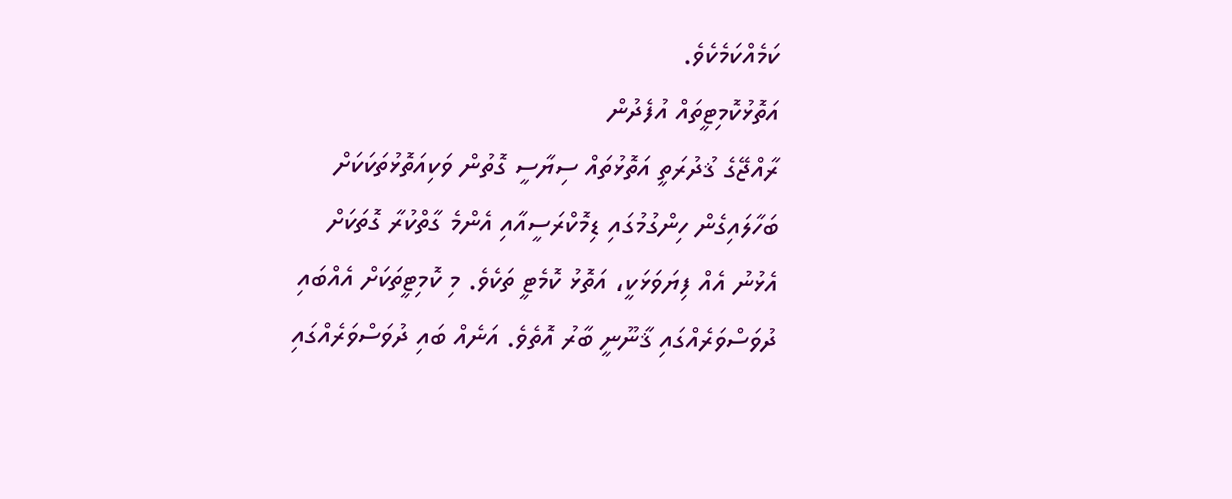ކަމެއްކަމެކެވެ.
އަތޮޅުކޮމިޓީތައް އުފެދުން
ރާއްޖޭގެ ޤުދުރަތީ އަތޮޅުތައް ސިޔާސީ ގޮތުން ވަކިއަތޮޅުތަކަކަށް ބަހާލައިގެން ހިންގުމުގައި ޑިމޮކްރަސީއާއި އެންމެ ގާތްކުރާ ގޮތަކަށް އެޅުނު އެއް ފިޔަވަޅަކީ، އަތޮޅު ކޮމެޓީ ތަކެވެ. މި ކޮމިޓީތަކަށް އެއްބައި ދުވަސްވަރެއްގައި ޤާނޫނީ ބާރު އޮތެވެ. އަނެއް ބައި ދުވަސްވަރެއްގައި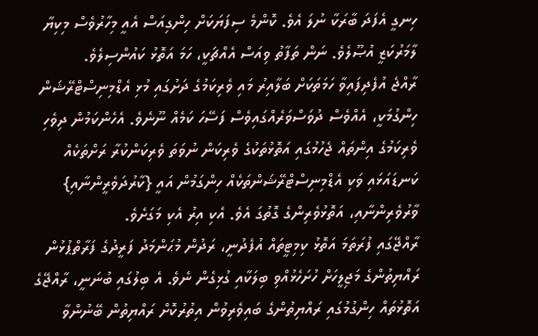ހިނގީ އެފަދަ ބާރަކާ ނުލަ އެވެ. ކޮންމެ ސިފަޔަކަށް ހިންގިއަސް އެއީ މިހާރުވެސް މިކިޔާ ލާމަރުކަޒީ އުޞޫލެވެ. ނަން ތަފާތު ވިއަސް އެއްޗަކީ، ހަމަ އަތޮޅު ކައުންސިލެވެ.
ރާއްޖެ އުފެދިފައިވާ ހަމަތަކަށް ބަލާއިރު މައި ވެރިކަމުގެ ދަށުގައި މުޅި އެޑްމިނިސްޓްރޭޝަން ހިންގުމަކީ، އެއްވެސް ދުވަސްވަރެއްގައިވެސް ފަސޭހަ ކަމެއް ނޫނެވެ. އެހެންކަމުން ދިވެހި ވެރިކަމުގެ އިންތައް ޖެހުމުގައި އަތޮޅުތަކުގެ ވެރިކަން ނުވަތަ ވެރިކަންކުރާ ރަށްތަކެއް ކަނޑައަޅައި ވަކި އެޑްމިނިސްޓްރޭޝަންތަކެއް ހިންގަމުން އައީ {ކާރުދަވެރީންނާއި} ވާރުވެރިންނާއި، އަތޮޅުވެރިންގެ ގޮތުގަ އެވެ. އެކި އިރު އެކި މަގަށެވެ.
ރާއްޖޭގައި ފުރަތަމަ އަތޮޅު ކިމިޓީތައް އުފެދުނީ، ރަދުން މުޙަންމަދު ފަރީދުގެ ފަރާތްޕުޅުން ރައްޔިތުންގެ މަޖިލީހަށް ހުށަހެޅުއްވި ބިލަކާއި ގުޅިގެން ނެވެ. އެ ބިލުގައި ބުނަނީ، ރާއްޖޭގެ އަތޮޅުތައް ހިންގުމުގައި ރައްޔިތުންގެ ބައިވެރިވުން އިތުރުކޮށް ރައްޔިތުން ބޭނުންވާ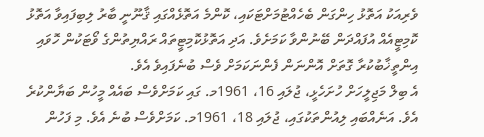ވެރިއަކު އަތޮޅު ހިންގަން ބެހެއްޓުމަށްޓަކައި، ކޮންމެ އަތޮޅެއްގައި ޤާނޫނީ ބާރު ލިބިފައިވާ އަތޮޅު ކޮމިޓީއެއް އުފައްދަން ބޭނުންވާ ކަމަށެވެ. އަދި އަތޮޅުކޮމިޓީތައް ރައްޔިތުންގެ ވޯޓަކުން ހޮވައި އިންތީޚާބުކުރާ ގޮތަށް އޮންނަން ފެންނަކަމަށް ވެސް ބުނެފައިވެ އެވެ.
އެ ބިލް މަޖިލީހަށް ހުށަހެޅީ، ޖުލައި 16، 1961މ. ގައި ކަމަށްވެސް ބައެއް މީހުން ބަޔާންކުރެ އެވެ. އަނެއްބައި ލިއުންތަކުގައި، ޖުލައި 18، 1961މ. ކަމަށްވެސް ބުނެ އެވެ. މި ފަހުން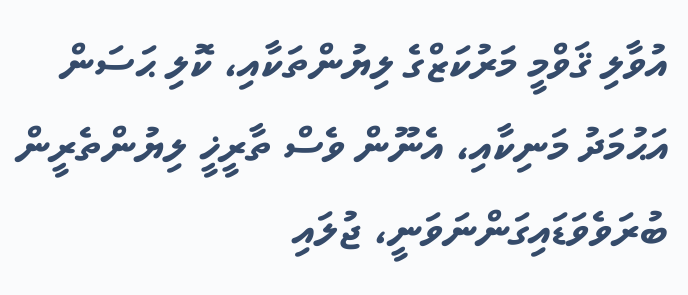އުވާލި ޤަވްމީ މަރުކަޒްގެ ލިޔުންތަކާއި، ކޮލި ޙަސަން އަޙުމަދު މަނިކާއި، އެނޫން ވެސް ތާރީޚީ ލިޔުންތެރީން ބުރަވެވަޑައިގަންނަވަނީ، ޖުލައި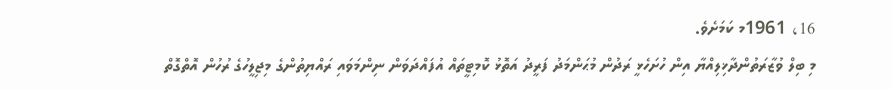16، 1961މ ކަމަށެވެ.
މި ބިލް ވުޒާރަތުންދާޚިލިއްޔާ އިން ހުށަހެޅީ ރަދުން މުޙަންމަދު ފަރީދު އަތޮޅު ކޮމިޓީތައް އުފައްދަވަން ނިންމަވައި ރައްޔިތުންގެ މިޖިލީހުގެ ރުހުން އޮތްގޮތް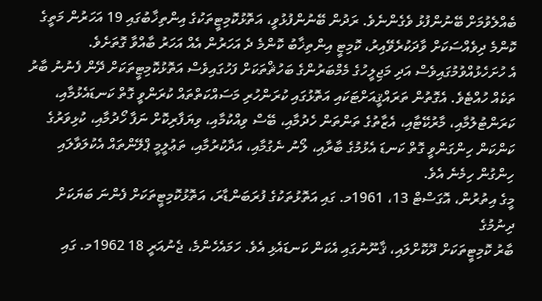ބެއްލެވުމަށް ބޭނުންފުޅު ވެގެންނެވެ. ރަދުން ބޭނުންފުޅުވީ، އަތޮޅުކޮމިޓީތަކުގެ އިންތިޚާބުގައި 19 އަހަރުން މަތީގެ ކޮންމެ ދިވެއްސަކަށް ވާދަކުރެވޭއިރު، ކޮމިޓީ އިންތިޚާބު ކޮންމެ ދެ އަހަރުން އެއް އަހަރު ބާއްވާ ގޮތަށެވެ.
އެ ހުށަހެޅުއްވުމުގައިވެސް އަދި މަޖިލީހުގެ މެމްބަރުންގެ ބަހުޘްތަކަށް ފަހުގައިވެސް އަތޮޅުކޮމިޓީތަކަށް ދޭން ފެނުނު ބާރު ތަކެއް ހުއްޓެވެ. އެގޮތުން ތަރައްޤީއަށްޓަކައި އަތޮޅުގައި ކުރަންހުރި މަސައްކަތްތައް ކުރަންވީ ގޮތް ކަނޑައެޅުމާއި، ކަރަންޓުލުމާއި، މާރުކޭޓާއި، އެޒާތުގެ ތަންތަން ހެދުމާއި، ބޭސް ވިއްކުމާއި، ވިޔަފާރިކޮށް ނަފާ ހޯދުމާއި، ކުޅިވަރުގެ ކަންކަން ހިންގަންވީ ގޮތް ކަނޑަ އެޅުމުގެ ބާރާއި، ލޯނު ނެގުމާއި، އަދާކުރުމާއި، ތަޢުލީމީ ޕްލޭންތައް އެކުލަވާލައި ހިންގުން ހިމެނެ އެވެ.
މީގެ އިތުރުން، އޮގަސްޓް 13، 1961މ. ގައި އަތޮޅުތަކުގެ ފުރަބަންޑާރަ، އަތޮޅުކޮމިޓީތަކަށް ފެންނަ ބަޔަކަށް ދިނުމުގެ
ބާރު ކޮމިޓީތަކަށް ދޫކޮށްލައި، ޤާނޫނުގައި އެކަން ކަނޑައެޅި އެވެ. ހަމައެހެންމެ، ޖެނުއަރީ 18 1962މ. ގައި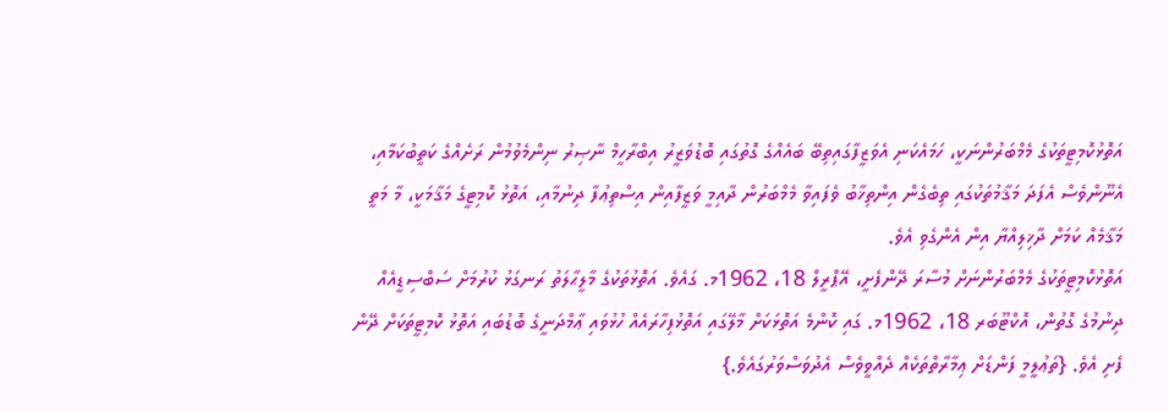އަތޮޅުކޮމިޓީތަކުގެ މެމްބަރުންނަކީ، ހަމައެކަނި އެވަޒީފާގައިތިބޭ ބައެއްގެ ގޮތުގައި ބޮޑުވަޒީރު އިބްރާހީމް ނާޞިރު ނިންމެވުމުން ރަށެއްގެ ކަތީބުކަމާއި، އެނޫންވެސް އެފަދަ މަޤާމުތަކުގައި ތިބެގެން އިންތިޚާބު ވެފައިވާ މެމްބަރުން ދާއިމީ ވަޒީފާއިން އިސްތިޢުފާ ދިނުމާއި، އަތޮޅު ކޮމިޓީގެ މަޤާމަކީ، މާ މަތީ މަޤާމެއް ކަމަށް ދާޚިލިއްޔާ އިން އެންގެވި އެވެ.
އަތޮޅުކޮމިޓީތަކުގެ މެމްބަރުންނަށް މުސާރަ ދޭންފެށީ، އޭޕްރީލް 18، 1962މ. ގައެވެ. އަތޮޅުތަކުގެ މާލީޙާލަތު ރަނގަޅު ކުރުމަށް ސަބްސިޑީއެއް ދިނުމުގެ ގޮތުން، އޮކްޓޫބަރ 18، 1962މ. ގައި ކޮންމެ އަތޮޅަކަށް މާލޭގައި އަތޮޅުފިހާރައެއް ހުޅުވައި ޢާމްދަނީގެ ބޮޑުބައި އަތޮޅު ކޮމިޓީތަކަށް ދޭން ފެށި އެވެ. {ތަޢުލީމީ ފަންޑަށް ޢިމާރާތްތަކެއް ދެއްވީވެސް އެދުވަސްވަރުގައެވެ.}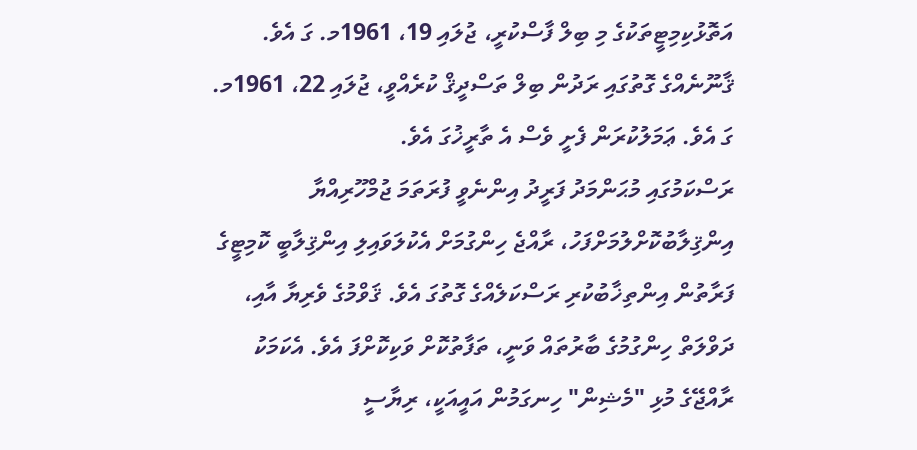އަތޮޅުކިމިޓީތަކުގެ މި ބިލް ފާސްކުރީ، ޖުލައި 19، 1961މ. ގަ އެވެ. ޤާނޫނެއްގެ ގޮތުގައި ރަދުން ބިލް ތަސްދީޤް ކުރެއްވީ، ޖުލައި 22، 1961މ. ގަ އެވެ. ޢަމަލުކުރަން ފެށީ ވެސް އެ ތާރީޚުގަ އެވެ.
ރަސްކަމުގައި މުޙަންމަދު ފަރީދު އިންނެވީ ފުރަތަމަ ޖުމްހޫރިއްޔާ އިންޤިލާބުކޮށްލުމަށްފަހު، ރާއްޖެ ހިންގުމަށް އެކުލަވައިލި އިންޤިލާބީ ކޮމިޓީގެ ފަރާތުން އިންތިޚާބުކުރި ރަސްކަލެއްގެ ގޮތުގަ އެވެ. ޤަވްމުގެ ވެރިޔާ އާއި، ދަވްލަތް ހިންގުމުގެ ބާރުތައް ވަނީ، ތަފާތުކޮށް ވަކިކޮށްފަ އެވެ. އެކަމަކު ރާއްޖޭގެ މުޅި "މެޝިން" ހިނގަމުން އައީއަކީ، ރިޔާސީ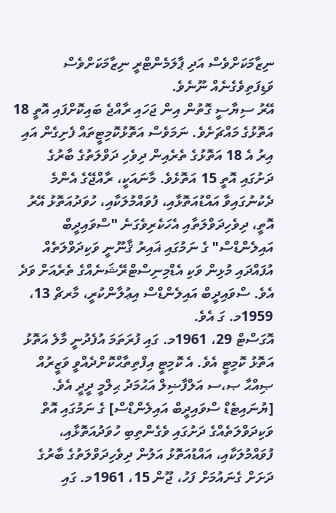ނިޒާމަކަށްވެސް އަދި ޕާލަމެންޓްރީ ނިޒާމަކަށްވެސް ވަޑިފަތިވެގެނެއް ނޫނެވެ.
އޭރު ސިޔާސީ ގޮތުން އިން ޖަހައި ރާއްޖެ ބައިކޮށްފައި އޮތީ 18 އަތޮޅުގެ މައްޗަށެވެ. ނަމަވެސް އަތޮޅުކޮމިޓީތައް ފެށިގެން އައި އިރު އެ 18 އަތޮޅުގެ ތެރެއިން ދިވެހި ދަވްލަތުގެ ބާރުގެ ދަށުގައި އޮތީ 15 އަތޮޅެވެ. މާނައަކީ، ރާއްޖޭގެ އެންމެ ދެކުނުގައިވާ އައްޑުއަތޮޅާއި، ފުވައްމުލަކާއި، ހުވަދުއަތޮޅު އޭރު އޮތީ، ދިވެހިދަވްލަތާއި އެހަކެރިވެގަނެ "ސްވައިދީބް އައިލެންޑްސް" ގެ ނަމުގައި ޣައިރު ޤާނޫނީ ވަކިދަވްލަތެއް އުފައްދައި މުޅިން ވަކި އެޑްމިނިސްޓްރޭޝަނެއްގެ ތެރެއަށް ވަދެ އެވެ. ސްވައިދީބް އައިލެންޑްސް އިޢުލާންކުރީ، މާރޗް 13، 1959މ. ގަ އެވެ.
އޮގަސްޓް 29، 1961މ. ގައި ފުރަތަމަ އުފެދުނީ މާލެ އަތޮޅު އަތޮޅު ކޮމިޓީ އެވެ. އެ ކޮމިޓީ އިފްތިތާޙްކޮށްދެއްވީ ވަޒީރުއް ޞިއްޙާ ޞ،ސ އަލްފާޟިލް އަޙުމަދު ޙިލްމީ ދީދީ އެވެ.
[ޔުނައިޓެޑް ސްވައިދީބް އައިލެންޑްސް] ގެ ނަމުގައި އޮތް ވަކިދަވްލަތެއްގެ ދަށުގައި ވެގެންތިބި ހުވަދުއަތޮޅާއި، ފުވައްމުލަކާއި، އައްޑުއަތޮޅު އަލުން ދިވެހިދަވްލަތުގެ ބާރުގެ ދަށަށް ގެނައުމަށް ފަހު، ޖޫން 15، 1961މ. ގައި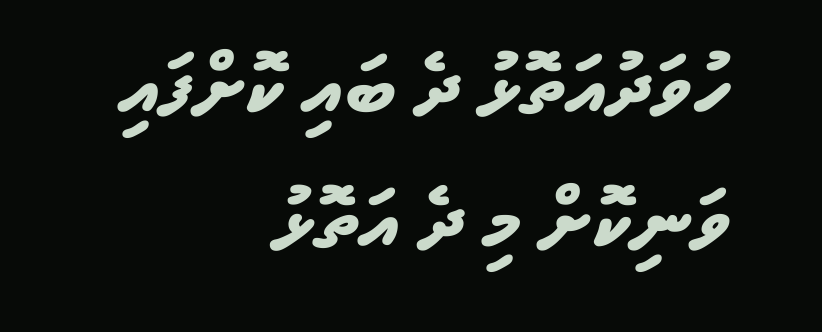ހުވަދުއަތޮޅު ދެ ބައި ކޮށްފައި ވަނިކޮށް މި ދެ އަތޮޅު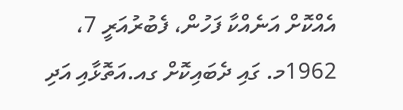އެއްކޮށް އަނެއްކާ ފަހުން، ފެބުރުއަރީ 7، 1962މ. ގައި ދެބައިކޮށް ގއ.އަތޮޅާއި އަދި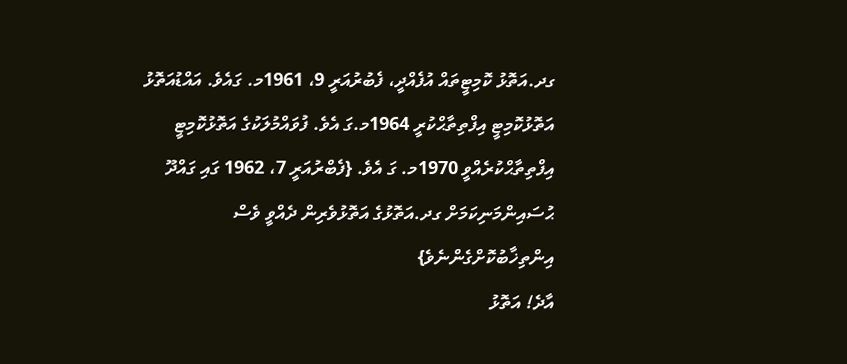ގދ.އަތޮޅު ކޮމިޓީތައް އުފެއްދީ، ފެބުރުއަރީ 9، 1961މ. ގައެވެ. އައްޑުއަތޮޅު އަތޮޅުކޮމިޓީ އިފްތިތާޙްކުރީ 1964މ.ގަ އެވެ. ފުވައްމުލަކުގެ އަތޮޅުކޮމިޓީ އިފްތިތާޙްކުރެއްވީ 1970މ. ގަ އެވެ. {ފެބްރުއަރީ 7، 1962 ގައި ގައްދޫ ޙުސައިންމަނިކަމަށް ގދ.އަތޮޅުގެ އަތޮޅުވެރިން ދެއްވީ ވެސް އިންތިޚާބުކޮށްގެންނެވެ}
އާދެ! އަތޮޅު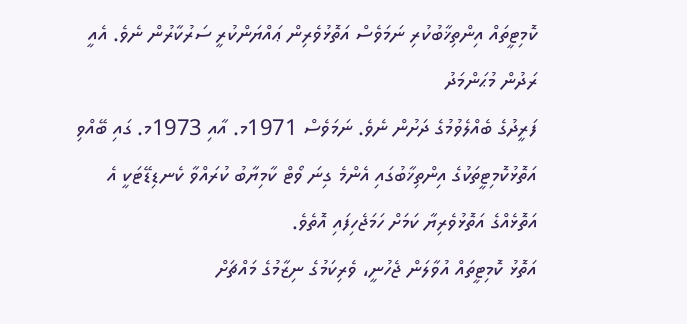ކޮމިޓީތައް އިންތިޚާބުކުރި ނަމަވެސް އަތޮޅުވެރިން ޢައްޔަންކުރީ ސަރުކާރުން ނެވެ. އެއީ ރަދުން މުޙަންމަދު
ފަރީދުގެ ބެއްލެވުމުގެ ދަށުން ނެވެ. ނަމަވެސް 1971މ. އާއި 1973މ. ގައި ބޭއްވި އަތޮޅުކޮމިޓީތަކުގެ އިންތިޚާބުގައި އެންމެ ގިނަ ވޯޓް ކާމިޔާބު ކުރައްވާ ކެނޑިޑޭޓަކީ އެ އަތޮޅެއްގެ އަތޮޅުވެރިޔާ ކަމަށް ހަމަޖެހިފައި އޮތެވެ.
އަތޮޅު ކޮމިޓީތައް އުވާލަން ޖެހުނީ، ވެރިކަމުގެ ނިޒާމުގެ މައްޗަށް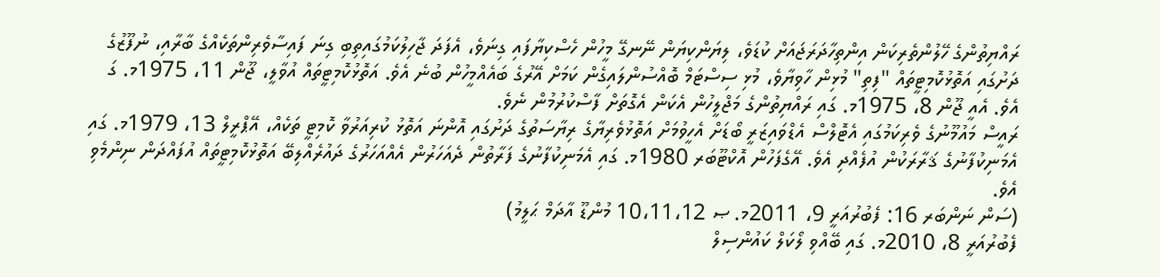ރައްޔިތުންގެ ހޭލުންތެރިކަން އިންތިހާދަރަޖައަށް ކުޑަވެ، ލިޔަންކިޔަން ނޭނގޭ މީހުން ހެސްކިޔާފައި ގިނަވެ، އެފަދަ ޖާހިލުކަމުގައިތިބި ގިނަ ފައިސާވެރިންތަކެއްގެ ބާރާއި، ނުފޫޒުގެ ދަށުގައި އަތޮޅުކޮމިޓީތައް "ފިތި" މުޅިން ހާވިޔާވެ، މުޅި ސިސްޓަމް ބޮއްސުންލައިގެން ކަމަށް އޭރުގެ ބައެއްމީހުން ބުނެ އެވެ. އަތޮޅުކޮމިޓީތައް އުވާލީ، ޖޫން 11، 1975މ. ގަ އެވެ. އެއީ ޖޫން 8، 1975މ. ގައި ރައްޔިތުންގެ މަޖްލީހުން އެކަން އެގޮތަށް ފާސްކުރުމުން ނެވެ.
ރައީސް މައުމޫނުގެ ވެރިކަމުގައި އެޓޮލްސް އެޑްވައިޒަރީ ބޯޑަށް އެހީވުމަށް އަތޮޅުވެރިޔާގެ ރިޔާސަތުގެ ދަށުގައި އޮންނަ އަތޮޅު ކުރިއަރުވާ ކޮމިޓީ ތަކެއް، އޭޕްރީލް 13، 1979މ. ގައި އެމަނިކުފާނުގެ ޤަރާރަކުން އުފެއްދި އެވެ. އޭގެފަހުން އޮކްޓޫބަރ 1980މ. ގައި އެމަނިކުފާނުގެ ފަރާތުން ދެއަހަރުން އެއްއަހަރުގެ ދައުރެއްލިބޭ އަތޮޅުކޮމިޓީތައް އުފައްދަން ނިންމެވި އެވެ.
(ސަން ނަންބަރ 16: ފެބުރުއަރީ 9، 2011މ. ޞ 10،11،12 މުންޑޫ އާދަމް ޙަލީމު)
ފެބުރުއަރީ 8، 2010މ. ގައި ބޭއްވި ލޯކަލް ކައުންސިލް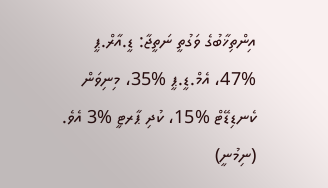އިންތިޚާބުގެ ވަގުތީ ނަތީޖާ: ޑީ.އާރް.ޕީ %47، އެމް.ޑީ.ޕީ %35، މިނިވަން ކެނޑިޑޭޓް %15، ކުދި ޕާރޓީ %3 އެވެ. (ނިމުނީ)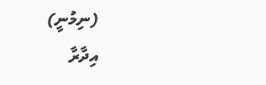(ނިމުނީ)
އިދާރާ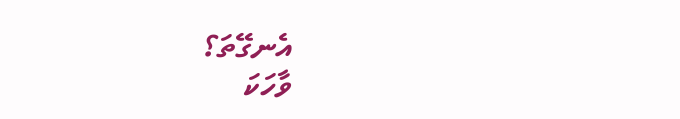އެނގޭތަ؟
ވާހަކަ